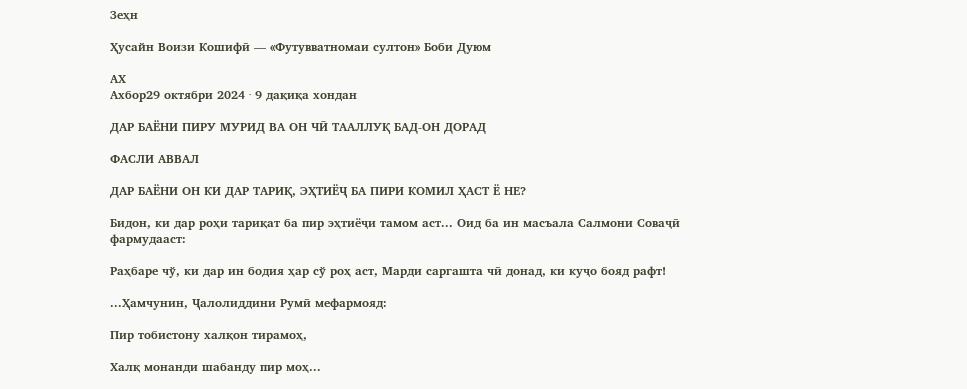Зеҳн

Ҳусайн Воизи Кошифӣ — «Футувватномаи султон» Боби Дуюм

АХ
Ахбор29 октябри 2024 · 9 дақиқа хондан

ДАР БАЁНИ ПИРУ МУРИД ВА ОН ЧӢ ТААЛЛУҚ БАД-ОН ДОРАД

ФАСЛИ АВВАЛ

ДАР БАЁНИ ОН КИ ДАР ТАРИҚ, ЭҲТИЁҶ БА ПИРИ КОМИЛ ҲАСТ Ё НЕ?

Бидон, ки дар роҳи тариқат ба пир эҳтиёҷи тамом аст... Оид ба ин масъала Салмони Соваҷӣ фармудааст:

Раҳбаре чў, ки дар ин бодия ҳар сў роҳ аст, Марди саргашта чӣ донад, ки куҷо бояд рафт!

...Ҳамчунин, Ҷалолиддини Румӣ мефармояд:

Пир тобистону халқон тирамоҳ,

Халқ монанди шабанду пир моҳ...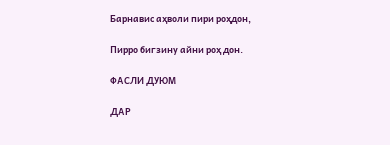Барнавис аҳволи пири роҳдон,

Пирро бигзину айни роҳ дон.

ФАСЛИ ДУЮМ

ДАР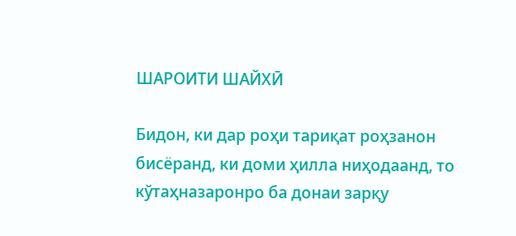ШАРОИТИ ШАЙХӢ

Бидон, ки дар роҳи тариқат роҳзанон бисёранд, ки доми ҳилла ниҳодаанд, то кўтаҳназаронро ба донаи зарқу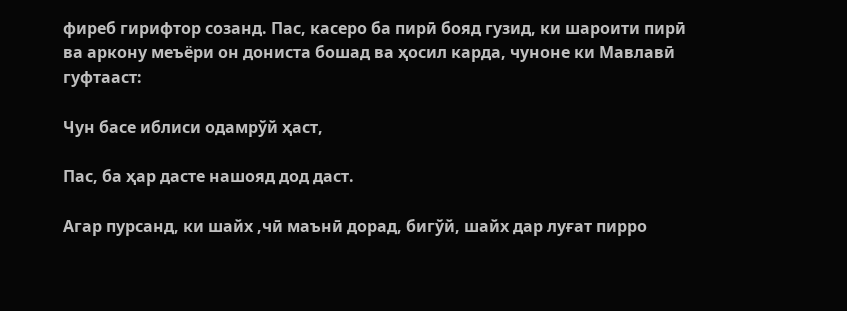фиреб гирифтор созанд. Пас, касеро ба пирӣ бояд гузид, ки шароити пирӣ ва аркону меъёри он дониста бошад ва ҳосил карда, чуноне ки Мавлавӣ гуфтааст:

Чун басе иблиси одамрўй ҳаст,

Пас, ба ҳар дасте нашояд дод даст.

Агар пурсанд, ки шайх ,чӣ маънӣ дорад, бигўй, шайх дар луғат пирро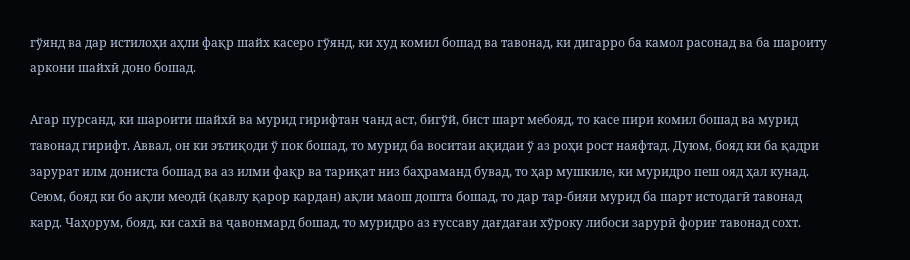гўянд ва дар истилоҳи аҳли фақр шайх касеро гўянд, ки худ комил бошад ва тавонад, ки дигарро ба камол расонад ва ба шароиту аркони шайхӣ доно бошад.

Агар пурсанд, ки шароити шайхӣ ва мурид гирифтан чанд аст, бигўй, бист шарт мебояд, то касе пири комил бошад ва мурид тавонад гирифт. Аввал, он ки эътиқоди ў пок бошад, то мурид ба воситаи ақидаи ў аз роҳи рост наяфтад. Дуюм, бояд ки ба қадри зарурат илм дониста бошад ва аз илми фақр ва тариқат низ баҳраманд бувад, то ҳар мушкиле, ки муридро пеш ояд ҳал кунад. Сеюм, бояд ки бо ақли меодӣ (қавлу қарор кардан) ақли маош дошта бошад, то дар тар-бияи мурид ба шарт истодагӣ тавонад кард. Чаҳорум, бояд, ки сахӣ ва ҷавонмард бошад, то муридро аз ғуссаву дағдағаи хўроку либоси зарурӣ фориғ тавонад сохт.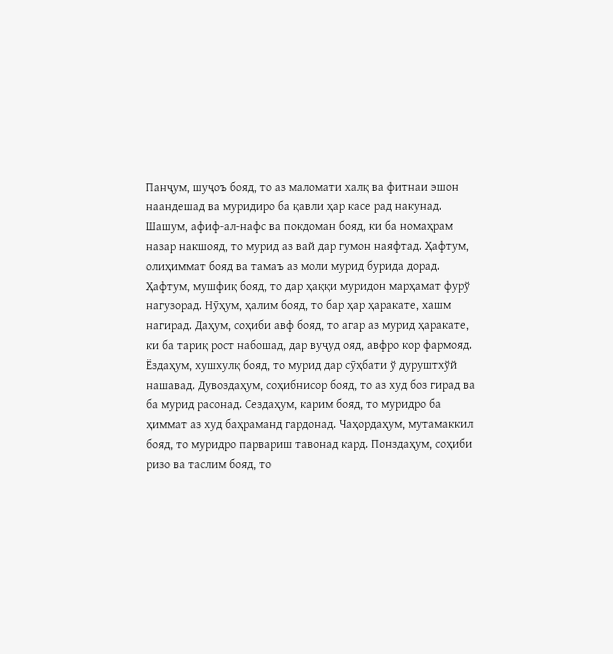Панҷум, шуҷоъ бояд, то аз маломати халқ ва фитнаи эшон наандешад ва муридиро ба қавли ҳар касе рад накунад. Шашум, афиф-ал-нафс ва покдоман бояд, ки ба номаҳрам назар накшояд, то мурид аз вай дар гумон наяфтад. Ҳафтум, олиҳиммат бояд ва тамаъ аз моли мурид бурида дорад. Ҳафтум, мушфиқ бояд, то дар ҳаққи муридон марҳамат фурў нагузорад. Нӯҳум, ҳалим бояд, то бар ҳар ҳаракате, хашм нагирад. Даҳум, соҳиби авф бояд, то агар аз мурид ҳаракате, ки ба тариқ рост набошад, дар вуҷуд ояд, авфро кор фармояд. Ёздаҳум, хушхулқ бояд, то мурид дар сӯҳбати ў дуруштхўй нашавад. Дувоздаҳум, соҳибнисор бояд, то аз худ боз гирад ва ба мурид расонад. Сездаҳум, карим бояд, то муридро ба ҳиммат аз худ баҳраманд гардонад. Чаҳордаҳум, мутамаккил бояд, то муридро парвариш тавонад кард. Понздаҳум, соҳиби ризо ва таслим бояд, то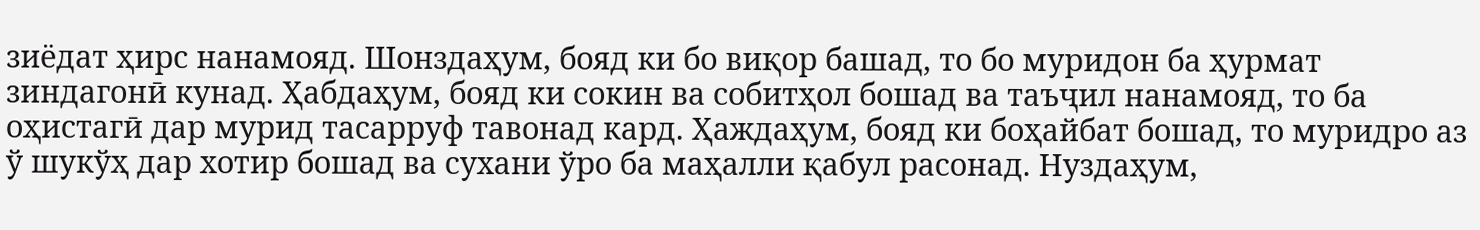зиёдат ҳирс нанамояд. Шонздаҳум, бояд ки бо виқор башад, то бо муридон ба ҳурмат зиндагонӣ кунад. Ҳабдаҳум, бояд ки сокин ва собитҳол бошад ва таъҷил нанамояд, то ба оҳистагӣ дар мурид тасарруф тавонад кард. Ҳаждаҳум, бояд ки боҳайбат бошад, то муридро аз ў шукўҳ дар хотир бошад ва сухани ўро ба маҳалли қабул расонад. Нуздаҳум,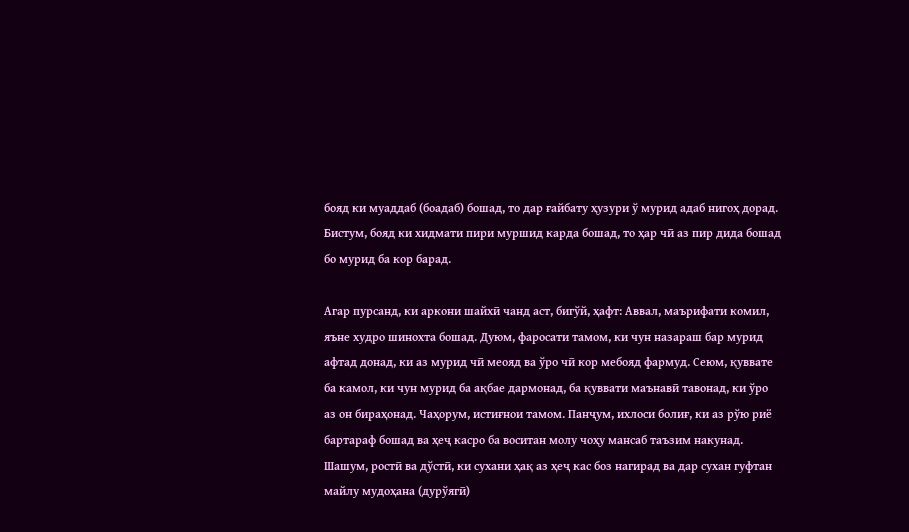бояд ки муаддаб (боадаб) бошад, то дар ғайбату ҳузури ў мурид адаб нигоҳ дорад. Бистум, бояд ки хидмати пири муршид карда бошад, то ҳар чӣ аз пир дида бошад бо мурид ба кор барад.

Агар пурсанд, ки аркони шайхӣ чанд аст, бигўй, ҳафт: Аввал, маърифати комил, яъне худро шинохта бошад. Дуюм, фаросати тамом, ки чун назараш бар мурид афтад донад, ки аз мурид чӣ меояд ва ўро чӣ кор мебояд фармуд. Сеюм, қуввате ба камол, ки чун мурид ба ақбае дармонад, ба қуввати маънавӣ тавонад, ки ўро аз он бираҳонад. Чаҳорум, истиғнои тамом. Панҷум, ихлоси болиғ, ки аз рўю риё бартараф бошад ва ҳеҷ касро ба воситан молу чоҳу мансаб таъзим накунад. Шашум, ростӣ ва дўстӣ, ки сухани ҳақ аз ҳеҷ кас боз нагирад ва дар сухан гуфтан майлу мудоҳана (дурўягӣ)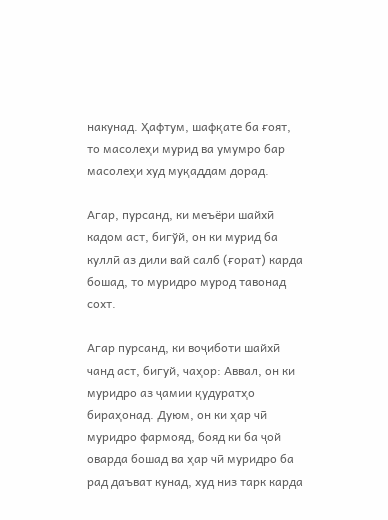накунад. Ҳафтум, шафқате ба ғоят, то масолеҳи мурид ва умумро бар масолеҳи худ муқаддам дорад.

Агар, пурсанд, ки меъёри шайхӣ кадом аст, бигўй, он ки мурид ба куллӣ аз дили вай салб (ғорат) карда бошад, то муридро мурод тавонад сохт.

Агар пурсанд, ки воҷиботи шайхӣ чанд аст, бигуй, чаҳор: Аввал, он ки муридро аз ҷамии қудуратҳо бираҳонад. Дуюм, он ки ҳар чӣ муридро фармояд, бояд ки ба ҷой оварда бошад ва ҳар чӣ муридро ба рад даъват кунад, худ низ тарк карда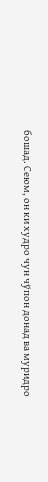бошад. Сеюм, он ки худро чун чўпон донад ва муридро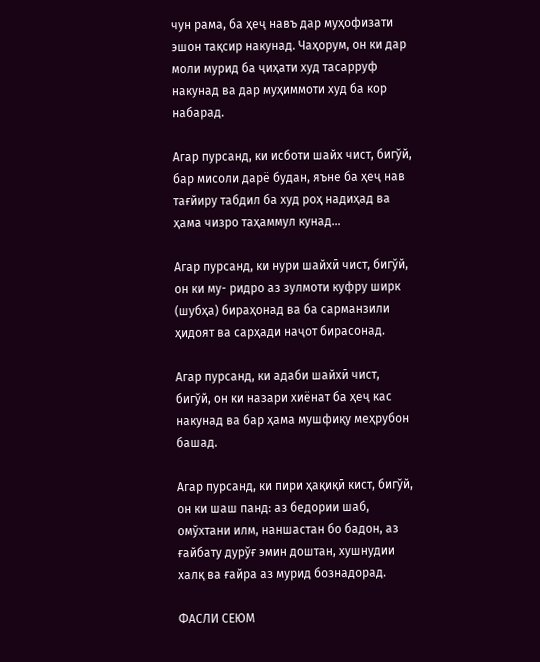чун рама, ба ҳеҷ навъ дар муҳофизати эшон тақсир накунад. Чаҳорум, он ки дар моли мурид ба ҷиҳати худ тасарруф накунад ва дар муҳиммоти худ ба кор набарад.

Агар пурсанд, ки исботи шайх чист, бигўй, бар мисоли дарё будан, яъне ба ҳеҷ нав тағйиру табдил ба худ роҳ надиҳад ва ҳама чизро таҳаммул кунад...

Агар пурсанд, ки нури шайхӣ чист, бигўй, он ки му- ридро аз зулмоти куфру ширк (шубҳа) бираҳонад ва ба сарманзили ҳидоят ва сарҳади наҷот бирасонад.

Агар пурсанд, ки адаби шайхӣ чист, бигўй, он ки назари хиёнат ба ҳеҷ кас накунад ва бар ҳама мушфиқу меҳрубон башад.

Агар пурсанд, ки пири ҳақиқӣ кист, бигўй, он ки шаш панд: аз бедории шаб, омўхтани илм, наншастан бо бадон, аз ғайбату дурўғ эмин доштан, хушнудии халқ ва ғайра аз мурид бознадорад.

ФАСЛИ СЕЮМ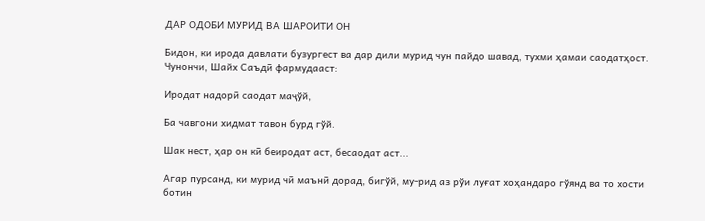ДАР ОДОБИ МУРИД ВА ШАРОИТИ ОН

Бидон, ки ирода давлати бузургест ва дар дили мурид чун пайдо шавад, тухми ҳамаи саодатҳост. Чунончи, Шайх Саъдӣ фармудааст:

Иродат надорӣ саодат маҷўй,

Ба чавгони хидмат тавон бурд гўй.

Шак нест, ҳар он кӣ беиродат аст, бесаодат аст...

Агар пурсанд, ки мурид чӣ маънӣ дорад, бигўй, му-рид аз рўи луғат хоҳандаро гўянд ва то хости ботин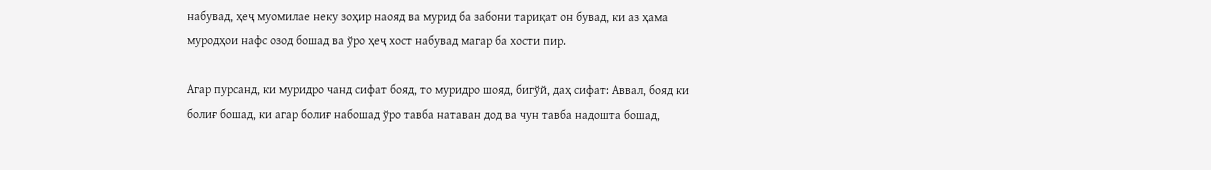набувад, ҳеҷ муомилае неку зоҳир наояд ва мурид ба забони тариқат он бувад, ки аз ҳама муродҳои нафс озод бошад ва ўро ҳеҷ хост набувад магар ба хости пир.

Агар пурсанд, ки муридро чанд сифат бояд, то муридро шояд, бигўй, даҳ сифат: Аввал, бояд ки болиғ бошад, ки агар болиғ набошад ўро тавба натаван дод ва чун тавба надошта бошад,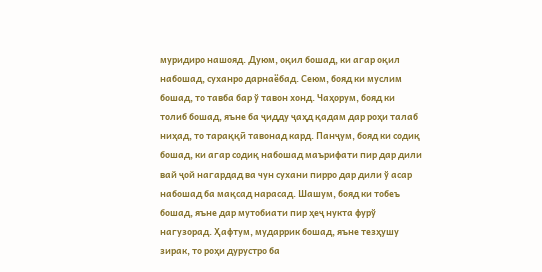муридиро нашояд. Дуюм, оқил бошад, ки агар оқил набошад, суханро дарнаёбад. Сеюм, бояд ки муслим бошад, то тавба бар ў тавон хонд. Чаҳорум, бояд ки толиб бошад, яъне ба ҷидду ҷаҳд қадам дар роҳи талаб ниҳад, то тараққӣ тавонад кард. Панҷум, бояд ки содиқ бошад, ки агар содиқ набошад маърифати пир дар дили вай ҷой нагардад ва чун сухани пирро дар дили ў асар набошад ба мақсад нарасад. Шашум, бояд ки тобеъ бошад, яъне дар мутобиати пир ҳеҷ нукта фурў нагузорад. Ҳафтум, мударрик бошад, яъне тезҳушу зирак, то роҳи дурустро ба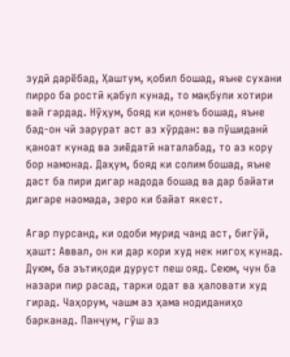зудӣ дарёбад, Ҳаштум, қобил бошад, яъне сухани пирро ба ростӣ қабул кунад, то мақбули хотири вай гардад. Нўҳум, бояд ки қонеъ бошад, яъне бад-он чӣ зарурат аст аз хўрдан: ва пўшиданӣ қаноат кунад ва зиёдатӣ наталабад, то аз кору бор намонад. Даҳум, бояд ки солим бошад, яъне даст ба пири дигар надода бошад ва дар байати дигаре наомада, зеро ки байат якест.

Агар пурсанд, ки одоби мурид чанд аст, бигўй, ҳашт: Аввал, он ки дар кори худ нек нигоҳ кунад. Дуюм, ба эътиқоди дуруст пеш ояд. Сеюм, чун ба назари пир расад, тарки одат ва ҳаловати худ гирад. Чаҳорум, чашм аз ҳама нодиданиҳо барканад. Панҷум, гўш аз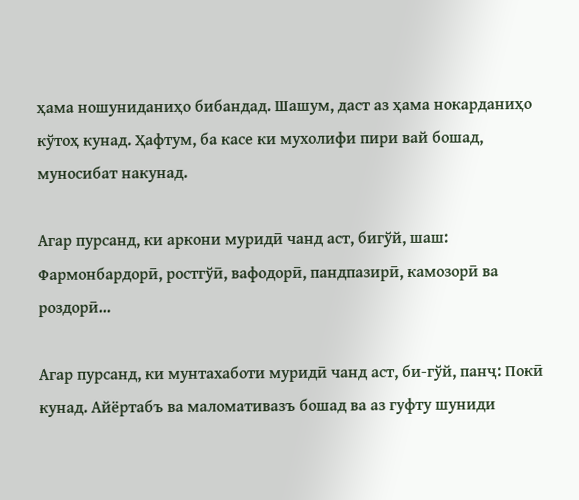ҳама ношуниданиҳо бибандад. Шашум, даст аз ҳама нокарданиҳо кўтоҳ кунад. Ҳафтум, ба касе ки мухолифи пири вай бошад, муносибат накунад.

Агар пурсанд, ки аркони муридӣ чанд аст, бигўй, шаш: Фармонбардорӣ, ростгўӣ, вафодорӣ, пандпазирӣ, камозорӣ ва роздорӣ...

Агар пурсанд, ки мунтахаботи муридӣ чанд аст, би-гўй, панҷ: Покӣ кунад. Айёртабъ ва маломативазъ бошад ва аз гуфту шуниди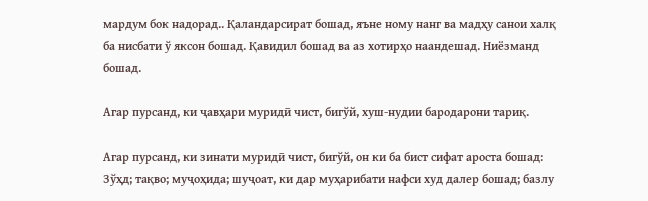мардум бок надорад.. Қаландарсират бошад, яъне ному нанг ва мадҳу санои халқ ба нисбати ў яксон бошад. Қавидил бошад ва аз хотирҳо наандешад. Ниёзманд бошад.

Агар пурсанд, ки ҷавҳари муридӣ чист, бигўй, хуш-нудии бародарони тариқ.

Агар пурсанд, ки зинати муридӣ чист, бигўй, он ки ба бист сифат ароста бошад: Зўҳд; тақво; муҷоҳида; шуҷоат, ки дар муҳарибати нафси худ далер бошад; базлу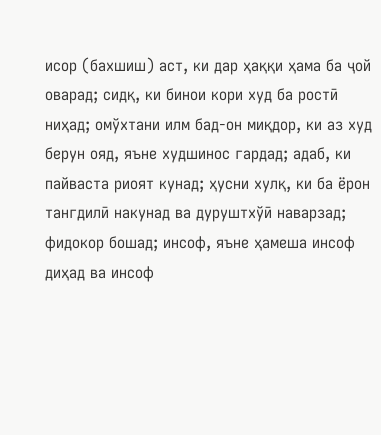исор (бахшиш) аст, ки дар ҳаққи ҳама ба ҷой оварад; сидқ, ки бинои кори худ ба ростӣ ниҳад; омўхтани илм бад-он миқдор, ки аз худ берун ояд, яъне худшинос гардад; адаб, ки пайваста риоят кунад; ҳусни хулқ, ки ба ёрон тангдилӣ накунад ва дуруштхўӣ наварзад; фидокор бошад; инсоф, яъне ҳамеша инсоф диҳад ва инсоф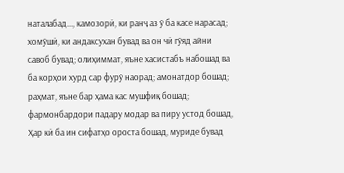наталабад..., камозорӣ, ки ранҷ аз ў ба касе нарасад; хомўшӣ, ки андаксухан бувад ва он чӣ гўяд айни савоб бувад; олиҳиммат, яъне хасистабъ набошад ва ба корҳои хурд сар фурў наорад; амонатдор бошад; раҳмат, яъне бар ҳама кас мушфиқ бошад; фармонбардори падару модар ва пиру устод бошад, Ҳар кӣ ба ин сифатҳо ороста бошад, муриде бувад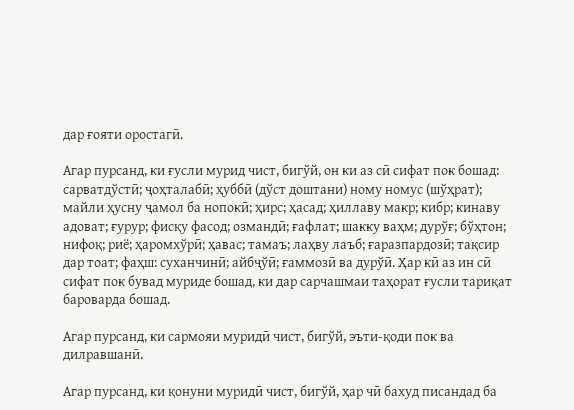дар ғояти оростагӣ.

Агар пурсанд, ки ғусли мурид чист, бигўй, он ки аз сӣ сифат пок бошад: сарватдўстӣ; ҷоҳталабӣ; ҳуббӣ (дўст доштани) ному номус (шўҳрат); майли ҳусну ҷамол ба нопокӣ; ҳирс; ҳасад; ҳиллаву макр; кибр; кинаву адоват; ғурур; фисқу фасод; озмандӣ; ғафлат; шакку ваҳм; дурўғ; бўҳтон; нифоқ; риё; ҳаромхўрӣ; ҳавас; тамаъ; лаҳву лаъб; ғаразпардозӣ; тақсир дар тоат; фаҳш: суханчинӣ; айбҷўӣ; ғаммозӣ ва дурўӣ. Ҳар кӣ аз ин сӣ сифат пок бувад муриде бошад, ки дар сарчашмаи таҳорат ғусли тариқат бароварда бошад.

Агар пурсанд, ки сармояи муридӣ чист, бигўй, эъти-қоди пок ва дилравшанӣ.

Агар пурсанд, ки қонуни муридӣ чист, бигўй, ҳар чӣ бахуд писандад ба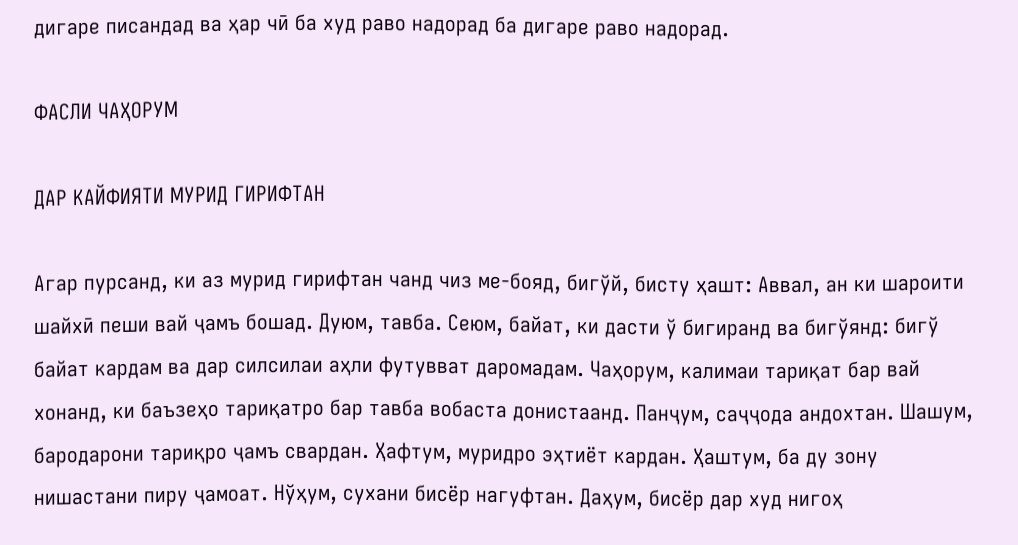дигаре писандад ва ҳар чӣ ба худ раво надорад ба дигаре раво надорад.

ФАСЛИ ЧАҲОРУМ

ДАР КАЙФИЯТИ МУРИД ГИРИФТАН

Агар пурсанд, ки аз мурид гирифтан чанд чиз ме-бояд, бигўй, бисту ҳашт: Аввал, ан ки шароити шайхӣ пеши вай ҷамъ бошад. Дуюм, тавба. Сеюм, байат, ки дасти ў бигиранд ва бигўянд: бигў байат кардам ва дар силсилаи аҳли футувват даромадам. Чаҳорум, калимаи тариқат бар вай хонанд, ки баъзеҳо тариқатро бар тавба вобаста донистаанд. Панҷум, саҷҷода андохтан. Шашум, бародарони тариқро ҷамъ свардан. Ҳафтум, муридро эҳтиёт кардан. Ҳаштум, ба ду зону нишастани пиру ҷамоат. Нўҳум, сухани бисёр нагуфтан. Даҳум, бисёр дар худ нигоҳ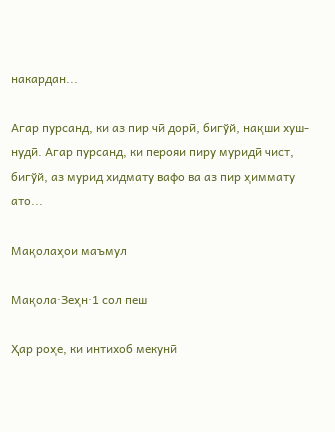накардан...

Агар пурсанд, ки аз пир чӣ дорӣ, бигўй, нақши хуш-нудӣ. Агар пурсанд, ки перояи пиру муридӣ чист, бигўй, аз мурид хидмату вафо ва аз пир ҳиммату ато...

Мақолаҳои маъмул

Мақола·Зеҳн·1 сол пеш

Ҳар роҳе, ки интихоб мекунӣ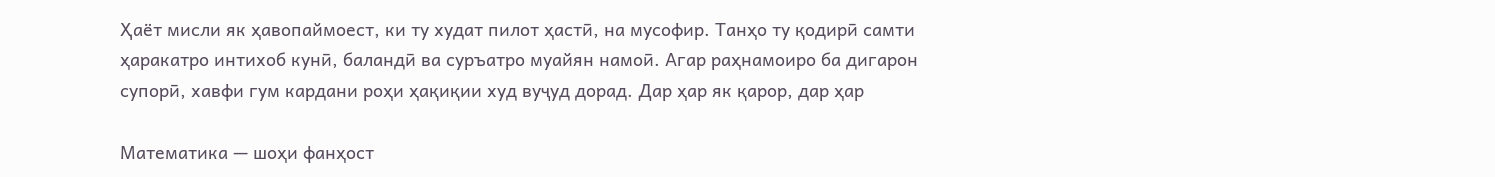Ҳаёт мисли як ҳавопаймоест, ки ту худат пилот ҳастӣ, на мусофир. Танҳо ту қодирӣ самти ҳаракатро интихоб кунӣ, баландӣ ва суръатро муайян намоӣ. Агар раҳнамоиро ба дигарон супорӣ, хавфи гум кардани роҳи ҳақиқии худ вуҷуд дорад. Дар ҳар як қарор, дар ҳар

Математика — шоҳи фанҳост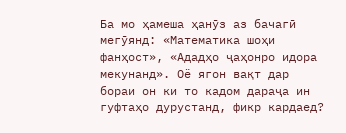Ба мо ҳамеша ҳанӯз аз бачагӣ мегӯянд: «Математика шоҳи фанҳост», «Ададҳо ҷаҳонро идора мекунанд». Оё ягон вақт дар бораи он ки то кадом дараҷа ин гуфтаҳо дурустанд, фикр кардаед?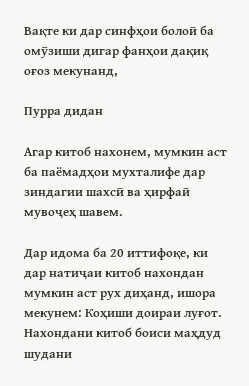Вақте ки дар синфҳои болоӣ ба омӯзиши дигар фанҳои дақиқ оғоз мекунанд,

Пурра дидан

Агар китоб нахонем, мумкин аст ба паёмадҳои мухталифе дар зиндагии шахсӣ ва ҳирфаӣ мувоҷеҳ шавем.

Дар идома ба 20 иттифоқе, ки дар натиҷаи китоб нахондан мумкин аст рух диҳанд, ишора мекунем: Коҳиши доираи луғот. Нахондани китоб боиси маҳдуд шудани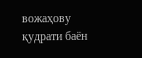вожаҳову қудрати баён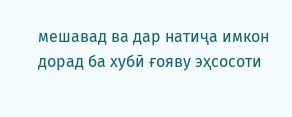мешавад ва дар натиҷа имкон дорад ба хубӣ ғояву эҳсосоти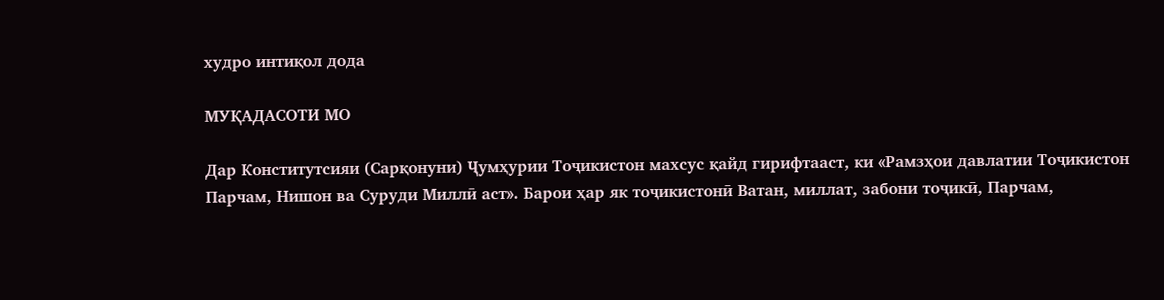худро интиқол дода

МУҚАДАСОТИ МО

Дар Конститутсияи (Сарқонуни) Ҷумҳурии Тоҷикистон махсус қайд гирифтааст, ки «Рамзҳои давлатии Тоҷикистон Парчам, Нишон ва Суруди Миллӣ аст». Барои ҳар як тоҷикистонӣ Ватан, миллат, забони тоҷикӣ, Парчам,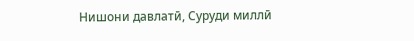Нишони давлатӣ, Суруди миллӣ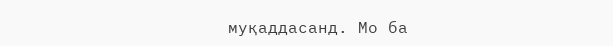муқаддасанд. Мо ба